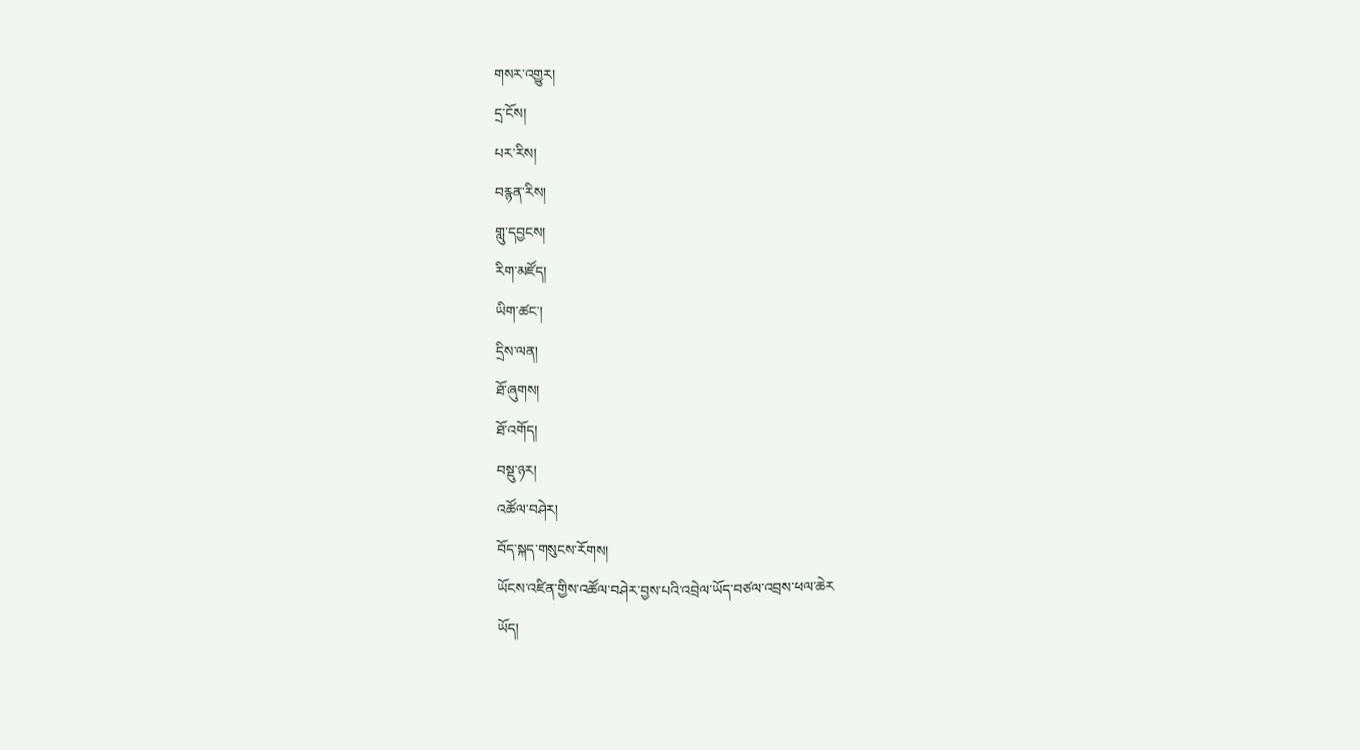གསར་འགྱུར།
དྲ་ངོས།
པར་རིས།
བརྙན་རིས།
གླུ་དབྱངས།
རིག་མཛོད།
ཡིག་ཚང་།
དྲིས་ལན།
ཐོ་ཞུགས།
ཐོ་འགོད།
བསྡུ་ཉར།
འཚོལ་བཤེར།
བོད་སྐད་གསུངས་རོགས།
ཡོངས་འཛིན་གྱིས་འཚོལ་བཤེར་བྱས་པའི་འབྲེལ་ཡོད་བཙལ་འབྲས་ཕལ་ཆེར
ཡོད།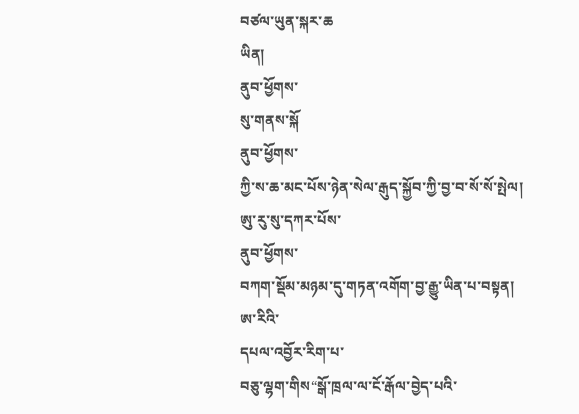བཙལ་ཡུན་སྐར་ཆ
ཡིན།
ནུབ་ཕྱོགས་
སུ་གནས་སྐོ
ནུབ་ཕྱོགས་
ཀྱི་ས་ཆ་མང་པོས་ཉེན་སེལ་རྒུད་སྐྱོབ་ཀྱི་བྱ་བ་སོ་སོ་སྤེལ།
ཨུ་རུ་སུ་དཀར་པོས་
ནུབ་ཕྱོགས་
བཀག་སྡོམ་མཉམ་དུ་གཏན་འགོག་བྱ་རྒྱུ་ཡིན་པ་བསྟན།
ཨ་རིའི་
དཔལ་འབྱོར་རིག་པ་
བཅུ་ལྷག་གིས“སྒོ་ཁྲལ་ལ་ངོ་རྒོལ་བྱེད་པའི་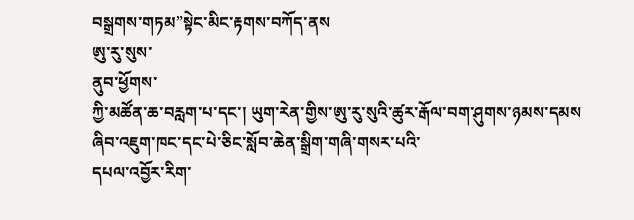བསྒྲགས་གཏམ”སྟེང་མིང་རྟགས་བཀོད་ནས
ཨུ་རུ་སུས་
ནུབ་ཕྱོགས་
ཀྱི་མཚོན་ཆ་བརླག་པ་དང་། ཡུག་རེན་གྱིས་ཨུ་རུ་སུའི་ཚུར་རྒོལ་བག་ཤུགས་ཉམས་དམས
ཞིབ་འཇུག་ཁང་དང་པེ་ཅིང་སློབ་ཆེན་སྒྲིག་གཞི་གསར་པའི་
དཔལ་འབྱོར་རིག་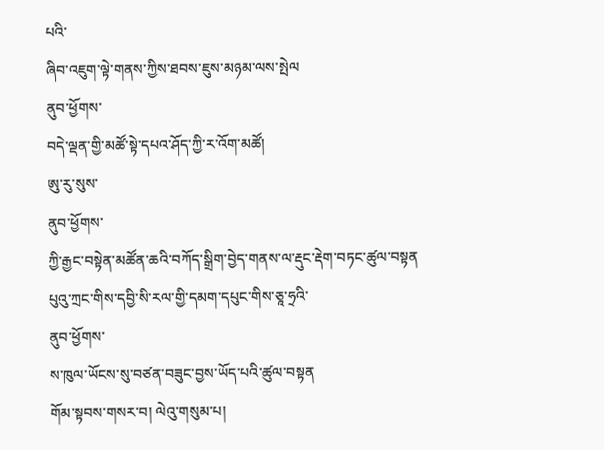པའི་
ཞིབ་འཇུག་ལྟེ་གནས་ཀྱིས་ཐབས་ཇུས་མཉམ་ལས་སྤེལ
ནུབ་ཕྱོགས་
བདེ་ལྡན་གྱི་མཚོ་སྟེ་དཔའ་ཤོད་ཀྱི་ར་འོག་མཚོ།
ཨུ་རུ་སུས་
ནུབ་ཕྱོགས་
ཀྱི་རྒྱང་བསྟེན་མཚོན་ཆའི་བཀོད་སྒྲིག་བྱེད་གནས་ལ་རྡུང་རྡེག་བཏང་ཚུལ་བསྟན
པུའུ་ཀྲང་གིས་དབྱི་སི་རལ་གྱི་དམག་དཔུང་གིས་ཅཱ་ཧྲའི་
ནུབ་ཕྱོགས་
ས་ཁུལ་ཡོངས་སུ་བཙན་བཟུང་བྱས་ཡོད་པའི་ཚུལ་བསྟན
གོམ་སྟབས་གསར་བ། ལེའུ་གསུམ་པ།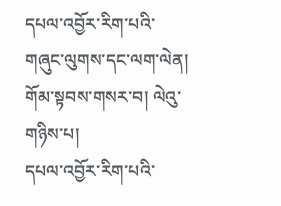དཔལ་འབྱོར་རིག་པའི་
གཞུང་ལུགས་དང་ལག་ལེན།
གོམ་སྟབས་གསར་བ། ལེའུ་གཉིས་པ།
དཔལ་འབྱོར་རིག་པའི་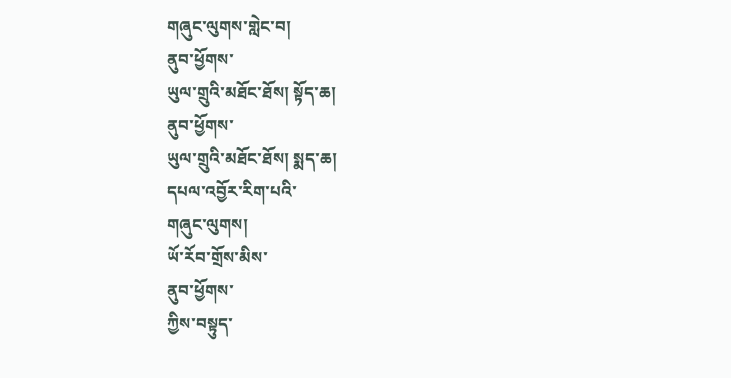གཞུང་ལུགས་གླེང་བ།
ནུབ་ཕྱོགས་
ཡུལ་གྲུའི་མཐོང་ཐོས། སྟོད་ཆ།
ནུབ་ཕྱོགས་
ཡུལ་གྲུའི་མཐོང་ཐོས། སྨད་ཆ།
དཔལ་འབྱོར་རིག་པའི་
གཞུང་ལུགས།
ཡོ་རོབ་གྲོས་མིས་
ནུབ་ཕྱོགས་
ཀྱིས་བསྟུད་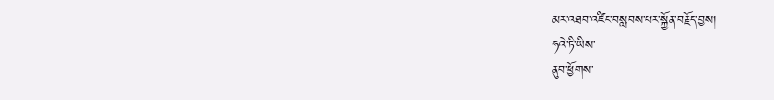མར་འཐབ་འཛིང་བསླབས་པར་སྐྱོན་བརྗོད་བྱས།
ཧའེ་ཏི་ཡིས་
ནུབ་ཕྱོགས་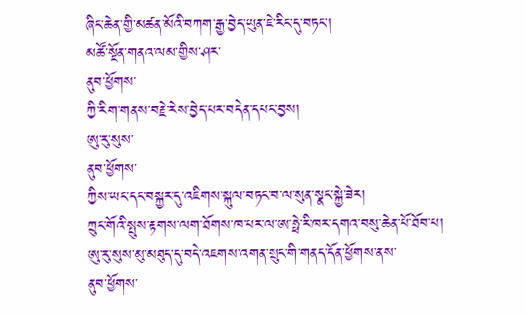ཞིང་ཆེན་གྱི་མཚན་མོའི་བཀག་རྒྱ་བྱེད་ཡུན་ཇེ་རིང་དུ་བཏང་།
མཚོ་སྔོན་གནའ་ལམ་གྱིས་ཤར་
ནུབ་ཕྱོགས་
ཀྱི་རིག་གནས་བརྗེ་རེས་བྱེད་པར་བདེན་དཔང་བྱས།
ཨུ་རུ་སུས་
ནུབ་ཕྱོགས་
ཀྱིས་ཡང་དང་བསྐྱར་དུ་འཇིགས་སྐུལ་བཏང་བ་ལ་སུན་སྣང་སྐྱེ་ཟེར།
ཀྲུང་གོའི་སྤུས་རྟགས་ལག་ཐོགས་ཁ་པར་ལ་ཨ་ཧྥེ་རི་ཁར་དགའ་བསུ་ཆེན་པོ་ཐོབ་པ།
ཨུ་རུ་སུས་མུ་མཐུད་དུ་བདེ་འཇགས་འགན་སྲུང་གི་གནད་དོན་ཕྱོགས་ནས་
ནུབ་ཕྱོགས་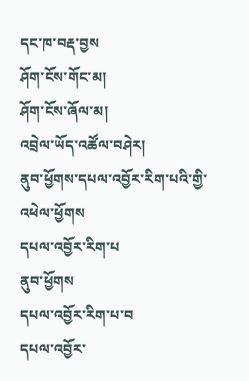དང་ཁ་བརྡ་བྱས
ཤོག་ངོས་གོང་མ།
ཤོག་ངོས་ཞོལ་མ།
འབྲེལ་ཡོད་འཚོལ་བཤེར།
ནུབ་ཕྱོགས་དཔལ་འབྱོར་རིག་པའི་གྱི་འཕེལ་ཕྱོགས
དཔལ་འབྱོར་རིག་པ
ནུབ་ཕྱོགས
དཔལ་འབྱོར་རིག་པ་བ
དཔལ་འབྱོར་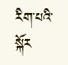རིག་པའི་སྐོར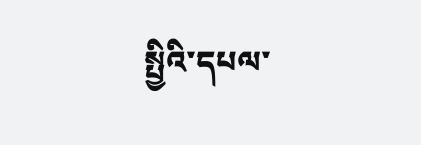སྤྱིའི་དཔལ་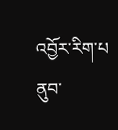འབྱོར་རིག་པ
ནུབ་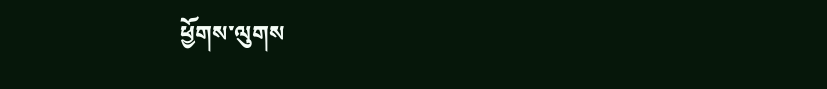ཕྱོགས་ལུགས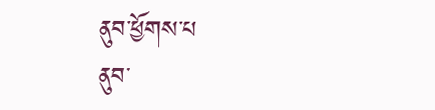ནུབ་ཕྱོགས་པ
ནུབ་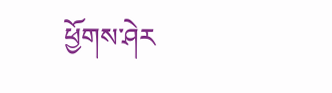ཕྱོགས་ཤེར